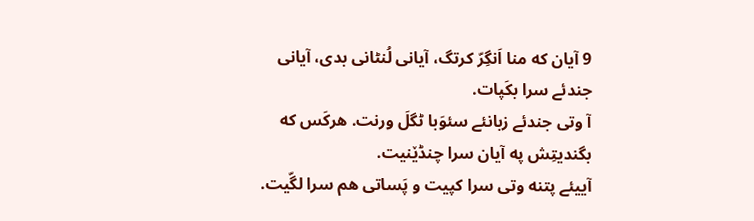9 آیان که منا اَنگِرّ کرتگ، آیانی لُنٹانی بدی، آیانی جندئے سرا بکَپات.
آ وتی جندئے زبانئے سئوَبا ٹگلَ ورنت. هرکَس که بگندیتِش په آیان سرا چنڈێنیت.
آییئے پتنه وتی سرا کپیت و پَساتی هم سرا لگّیت.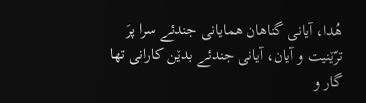هُدا، آیانی گناهان همایانی جندئے سرا پرَ ترّێنیت و آیان، آیانی جندئے بدێن کارانی تها گار و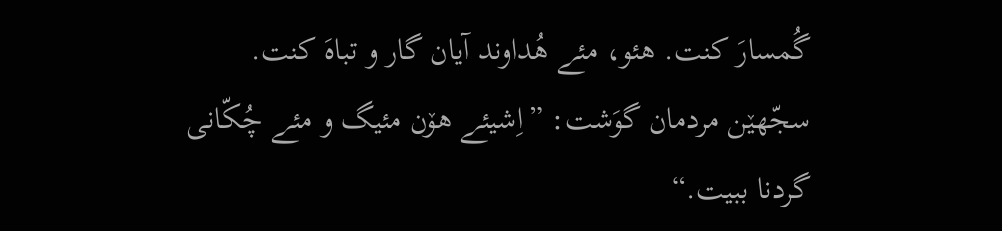گُمسارَ کنت. هئو، مئے هُداوند آیان گار و تباهَ کنت.
سجّهێن مردمان گوَشت: ”اِشیئے هۆن مئیگ و مئے چُکّانی گردنا ببیت.“